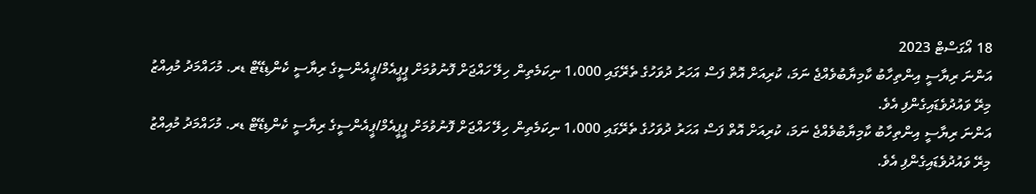18 އޯގަސްޓް 2023
އަންނަ ރިޔާސީ އިންތިހާބު ކާމިޔާބުވެއްޖެ ނަމަ، ކުރިއަށް އޮތް ފަސް އަހަރު ދުވަހުގެ ތެރޭގައި 1،000 ނިކަމެތިން ހިލޭ ހައްޖަށް ފޮނުވުމަށް ޕީޕީއެމް/ޕީއެންސީގެ ރިޔާސީ ކެންޑިޑޭޓް ޑރ. މުހައްމަދު މުއިއްޒު މިރޭ ވައުދުވެޑައިގެންފި އެވެ.
އަންނަ ރިޔާސީ އިންތިހާބު ކާމިޔާބުވެއްޖެ ނަމަ، ކުރިއަށް އޮތް ފަސް އަހަރު ދުވަހުގެ ތެރޭގައި 1،000 ނިކަމެތިން ހިލޭ ހައްޖަށް ފޮނުވުމަށް ޕީޕީއެމް/ޕީއެންސީގެ ރިޔާސީ ކެންޑިޑޭޓް ޑރ. މުހައްމަދު މުއިއްޒު މިރޭ ވައުދުވެޑައިގެންފި އެވެ.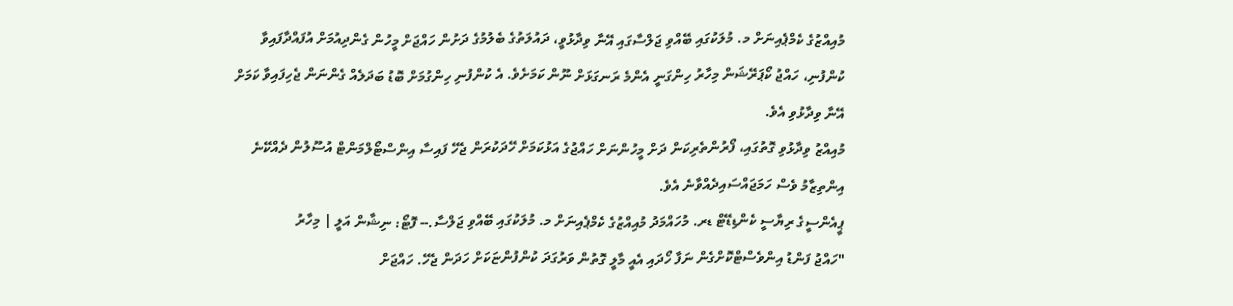މުއިއްޒުގެ ކެމްޕެއިނަށް މ. މުލަކުގައި ބޭއްވި ޖަލްސާގައި އޭނާ ވިދާޅުވީ، ދައުލަތުގެ ބެލުމުގެ ދަށުން ހައްޖަށް މީހުން ގެންދިއުމަށް އުފައްދާފައިވާ ކުންފުނި، ހައްޖު ކޯޕަރޭޝަން މިހާރު ހިންގަނީ އެންމެ ރަނގަޅަށް ނޫން ކަމަށެވެ. އެ ކުންފުނި ހިންގުމަށް ބޮޑު ބަދަލެއް ގެންނަން ޖެހިފައިވާ ކަމަށް އޭނާ ވިދާޅުވި އެވެ.
މުއިއްޒު ވިދާޅުވި ގޮތުގައި، ފޯރުންތެރިކަން ދަށް މީހުންނަށް ހައްޖުގެ އަޅުކަމަށް ހޭދަކުރަން ޖެހޭ ފައިސާ އިންސްޓޯލްމަންޓް އުސޫލުން ދެއްކޭނެ އިންތިޒާމު ވެސް ހަމަޖައްސައިދެއްވާނެ އެވެ.
ޕީއެންސީގެ ރިޔާސީ ކެންޑިޑޭޓް ޑރ. މުހައްމަދު މުއިއްޒުގެ ކެމްޕެއިނަށް މ. މުލަކުގައި ބޭއްވި ޖަލްސާ.-- ފޮޓޯ: ނިޝާން އަލީ | މިހާރު
"ހައްޖު ފަންޑު އިންވެސްޓްކޮށްގެން ނަފާ ހޯދައި އެއީ މާލީ ގޮތުން ވަރުގަދަ ކުންފުންޏަކަށް ހަދަން ޖެހޭ. ހައްޖަށް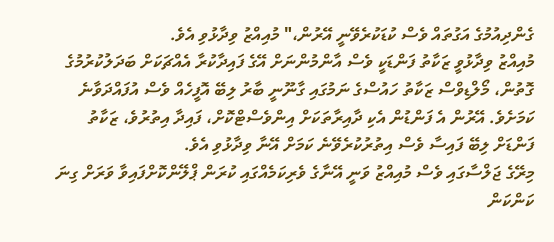ގެންދިއުމުގެ އަގުތައް ވެސް ކުޑަކުރެވޭނީ އޭރުން،" މުއިއްޒު ވިދާޅުވި އެވެ.
މުއިއްޒު ވިދާޅުވީ ޒަކާތު ފަންޑަކީ ވެސް އާންމުންނަށް އޭގެ ފައިދާކުރާ އެއްޗަކަށް ބަދަލުކުރުމުގެ ގޮތުން، މޯލްޑިވްސް ޒަކާތު ހައުސްގެ ނަމުގައި ގާނޫނީ ބާރު ލިބޭ އޮފީހެއް ވެސް އުފައްދަވާނެ ކަމަށެވެ. އޭރުން އެ ފަންޑުން އެކި ދާއިރާތަކަށް އިންވެސްޓްކޮށް، ފައިދާ އިތުރުވެ، ޒަކާތު ފަންޑަށް ލިބޭ ފައިސާ ވެސް އިތުރުކުރެވޭނެ ކަމަށް އޭނާ ވިދާޅުވި އެވެ.
މިރޭގެ ޖަލްސާގައި ވެސް މުއިއްޒު ވަނީ އޭނާގެ ވެރިކަމެއްގައި ކުރަން ޕްލޭންކޮށްފައިވާ ވަރަށް ގިނަ ކަންކަން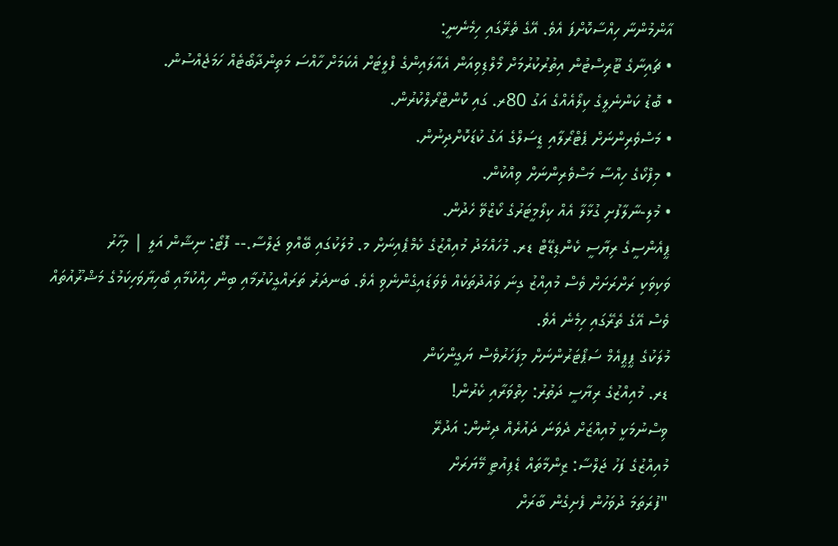އާންމުންނާ ހިއްސާކޮށްފަ އެވެ. އޭގެ ތެރޭގައި ހިމެނެނީ:
• ޗައިނާގެ ޓޫރިސްޓުން އިތުރުކުރުމަށް މޯލްޑިވިއަން އެއާލައިންގެ ފްލީޓަށް އެކަމަށް ހާއްސަ މަތިންދާބޯޓެއް ހަމަޖެއްސުން.
• ބޮޑު ކަންނެލީގެ ކިލޯއެއްގެ އަގު 80ރ. ގައި ކޮންޓްރޯލްކުރުން.
• މަސްވެރިންނަށް ޕެޓްރޯލާއި ޑީސަލްގެ އަގު ކުޑަކޮށްދިނުން.
• މިފްކޯގެ ހިއްސާ މަސްވެރިންނަށް ވިއްކުން.
• މުލި-ނާލާފުށި ގުޅާލާ އެއް ކިލޯމީޓަރުގެ ކޯޒްވޭ ހެދުން.
ޕީއެންސީގެ ރިޔާސީ ކެންޑިޑޭޓް ޑރ. މުހައްމަދު މުއިއްޒުގެ ކެމްޕެއިނަށް މ. މުލަކުގައި ބޭއްވި ޖަލްސާ.-- ފޮޓޯ: ނިޝާން އަލީ | މިހާރު
ވަކިވަކި ރަށްރަށަށް ވެސް މުއިއްޒު ގިނަ ވައުދުތަކެއް ވެވަޑައިގެންނެވި އެވެ. ބަނދަރު ތަރައްގީކުރުމާއި ބިން ހިއްކުމާއި ބޯހިޔާވަހިކަމުގެ މަޝްރޫއުތައް ވެސް އޭގެ ތެރޭގައި ހިމެނެ އެވެ.
މުލަކުގެ ޕީޕީއެމް ސަޕޯޓަރުންނަށް މިފަހަރުވެސް ޔަގީންކަން
ޑރ. މުއިއްޒުގެ ރިޔާސީ ދަތުރު: ހިތްވަރާއި ކެރުން!
ވިސްނުމަކީ މުއިއްޒަށް ދެވަނަ ދައުރެއް ދިނުން: އަދުރޭ
މުއިއްޒުގެ ފަހު ޖަލްސާ: ޒިންމާތައް ޑެޕިއުޓީ މޭޔަރަށް
"ފުރަތަމަ ދުވަހުން ފެށިގެން ބާރަށް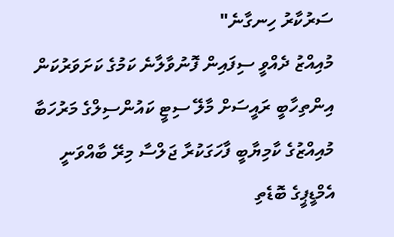ސަރުކާރު ހިނގާނެ"
މުއިއްޒު ދެއްވީ ސިފައިން ފޮނުވާލާނެ ކަމުގެ ކަށަވަރުކަން
އިންތިހާބީ ރައީސަށް މާލޭ ސިޓީ ކައުންސިލްގެ މަރުހަބާ
މުއިއްޒުގެ ކާމިޔާބީ ފާހަގަކުރާ ޖަލްސާ މިރޭ ބާއްވަނީ
އެމްޑީޕީގެ ބޮޑެތި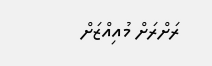ރަށްރަށް މުއިއްޒަށް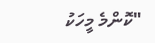"ކޮންމެ މީހަކު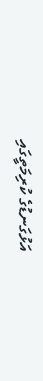އަޅުގަނޑުގެ ކުރިމަތީގައި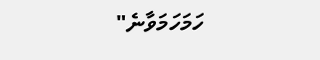ހަމަހަމަވާނެ"